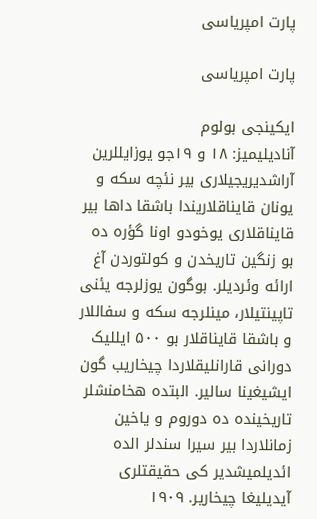پارت امپریاسی

پارت امپریاسی

ایکینجی بولوم
آنادیلیمیز: ۱۸ و ۱۹جو یوزایللرین آراشدیریجیلاری بیر نئچه سکه و یونان قایناقلاریندا باشقا داها بیر قایناقلاری یوخودو اونا گؤره ده بو زنگین تاریخدن و کولتوردن آغ ارائه وئردیلر. بوگون یوزلرجه یئنی تاپینتیلار، مینلرجه سکه و سفاللار و باشقا قایناقلار بو ۵۰۰ ایللیک دورانی قارانلیقلاردا چیخاریب گون ایشیغینا سالیر. البتده هخامنشلر تاریخینده ده دوروم و یاخین زمانلاردا بیر سیرا سندلر الده ائدیلمیشدیر کی حقیقتلری آیدیلیغا چیخاریر. ۱۹۰۹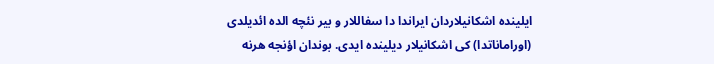ایلینده اشکانیلاردان ایراندا دا سفاللار و بیر نئچه الده ائدیلدی (اوراماناتدا) کی اشکانیلار دیلینده ایدی. بوندان اؤنجه هرنه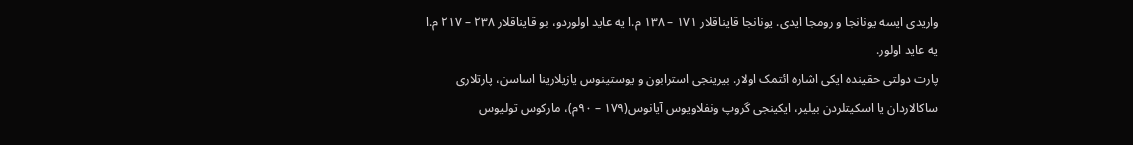واریدی ایسه یونانجا و رومجا ایدی. یونانجا قایناقلار ۱۷۱ – ۱۳۸ م.ا یه عاید اولوردو، بو قایناقلار ۲۳۸ – ۲۱۷ م.ا یه عاید اولور.
پارت دولتی حقینده ایکی اشاره ائتمک اولار. بیرینجی استرابون و یوستینوس یازیلارینا اساسن، پارتلاری ساکالاردان یا اسکیتلردن بیلیر، ایکینجی گروپ ونفلاویوس آیانوس(۱۷۹ – ۹۰م)، مارکوس تولیوس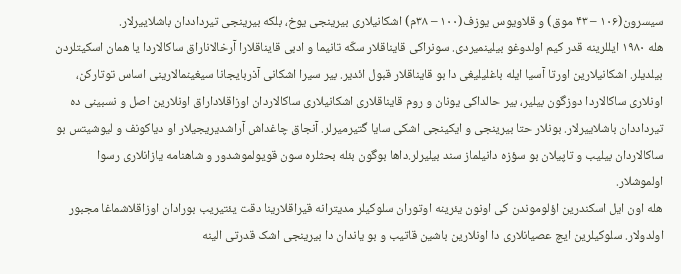سیسرون(۱۰۶ – ۴۳ موق) و قلاویوس یوزف(۱۰۰ – ۳۸م) اشکانیلاری بیرینجی یوخ، بلکه بیرینجی تیرداددان باشلاییرلار.
هله ۱۹۸۰ ایللرینه قدر کیم اولدوغو بیلینمیردی. سونراکی قایناقلار سکّه تانیما و ادبی قایناقلارا آرخالاناراق ساکالاردا یا همان اسکیتلردن بیلدیلر. اشکانیلارین اورتا آسیا ایله باغلیلیغی دا بو قایناقلار قبول ائدیر. بیر سیرا اشکانی آذربایجانا سیغینمالارینی اساس توتارکن، اونلاری ساکالاردا دوزگون بیلیر، بیر حالداکی یونان و روم قایناقلاری اشکانیلاری ساکالاردان اوزاقلاداراق اونلارین اصل و نسبینی ده تیرداددان باشلاییرلار. بونلار حتا بیرینجی و ایکینجی اشکی سایا گتیرمیرلر. آنجاق چاغداش آراشدیریجیلار او دیاکونف و لیوشیتس بو ساکالاردان بیلیب و تاپیلان بو سؤزه دانیلماز سند بیلیرلر.داها بوگون بئله بحثلره سون قویولموشدور و شاهنامه یازانلاری رسوا اولموشلار.
هله اون ایل اسکندرین اؤلوموندن کی اونون یئرینه اوتوران سلوکیلر مدیترانه قیراقلارینا دقت یئتیریب بورادان اوزاقلاشماغا مجبور اولدولار. سلوکیلرین ایچ عصیانلاری دا اونلارین باشین قاتیب و بو یاندان دا بیرینجی اشک قدرتی الینه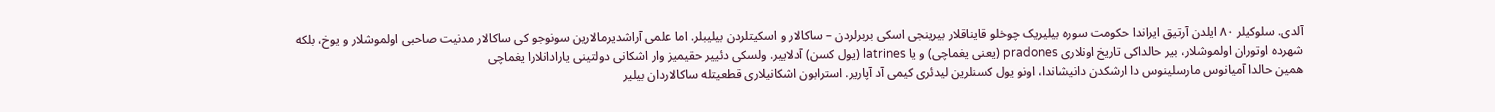آلدی. سلوکیلر ۸۰ ایلدن آرتیق ایراندا حکومت سوره بیلیریک چوخلو قایناقلار بیرینجی اسکی بربرلردن – ساکالار و اسکیتلردن بیلیبلر. اما علمی آراشدیرمالارین سونوجو کی ساکالار مدنیت صاحبی اولموشلار و یوخ، بلکه شهرده اوتوران اولموشلار، بیر حالداکی تاریخ اونلاری pradones (یعنی یغماچی) و یا latrines (یول کسن) آدلاییر. ولسکی دئییر حقیمیز وار اشکانی دولتینی یارادانلارا یغماچی
همین حالدا آمیانوس مارسلینوس دا ارشکدن دانیشاندا، اونو یول کسنلرین لیدئری کیمی آد آپاریر. استرابون اشکانیلاری قطعیتله ساکالاردان بیلیر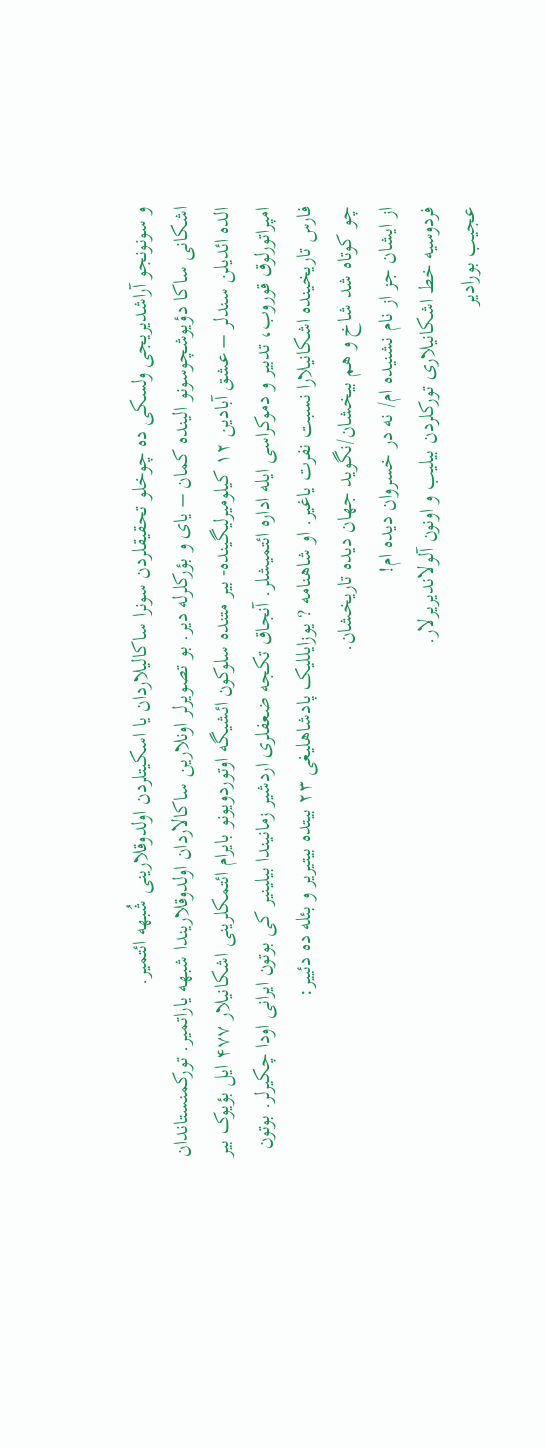و سونونجو آراشدیریجی ولسکی ده چوخلو تحقیقلردن سونرا ساکالیلاردان یا اسکیتلردن اولدوقلارینی شُبهه ائتمیر.
اشکانی ساکا دؤیوشچوسونو الینده کمان – یای و بؤرکلرله دیر. بو تصویرلر اونلارین ساکالاردان اولدوقلاریندا شبهه یاراتمیر. تورکمنستاندان الده ائدیلن سندلر – عشق آبادین ۱۲ کیلومیرلیگینده- بیر متنده سلوکون ائشیگه اوتوردویونو بایرام ائتمکلرینی اشکانیلار ۴۷۷ ایل بؤیوک بیر امپراتورلوق قوروب، تدبیر و دموکراسی ایله اداره ائتمیشلر. آنجاق تکجه ضعفلری اردشیر زمانیندا بیلینیر کی بوتون ایرانی اودا چکیرلر. بوتون فارس تاریخینده اشکانیلارا نسبت نفرت یاغیر. او شاهنامه ? یوزایللیک پادشاهلیغی ۲۳ بیتده بیتیریر و بئله ده دئییر:
چو کوتاه شد شاخ و هم بیخشان/نگوید جهان دیده تاریخشان.
از ایشان جز از نام نشنیده ام/ نه در خسروان دیده ام!
فردوسیه خط اشکانیلاری تورکلردن بیلیب و اونون آلولاندیریرلار.
عجیب بورادیر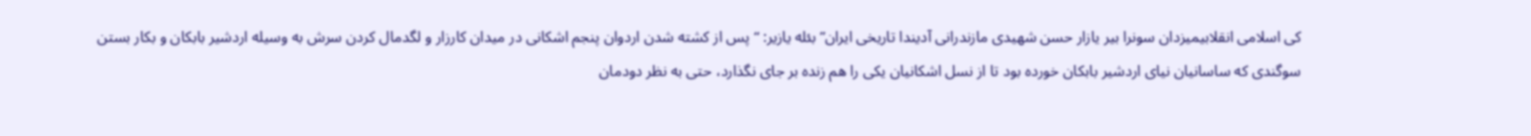کی اسلامی انقلابیمیزدان سونرا بیر یازار حسن شهیدی مازندرانی آدیندا تاریخی ایران” بئله یازیر: “پس از کشته شدن اردوان پنجم اشکانی در میدان کارزار و لگدمال کردن سرش به وسیله اردشیر بابکان و بکار بستن سوگندی که ساسانیان نیای اردشیر بابکان خورده بود تا از نسل اشکانیان یکی را هم زنده بر جای نگذارد، حتی به نظر دودمان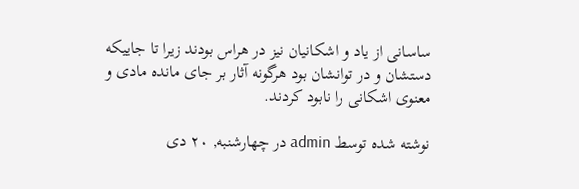ساسانی از یاد و اشکانیان نیز در هراس بودند زیرا تا جاییکه دستشان و در توانشان بود هرگونه آثار بر جای مانده مادی و معنوی اشکانی را نابود کردند.

نوشته شده توسط admin در چهارشنبه, ۲۰ دی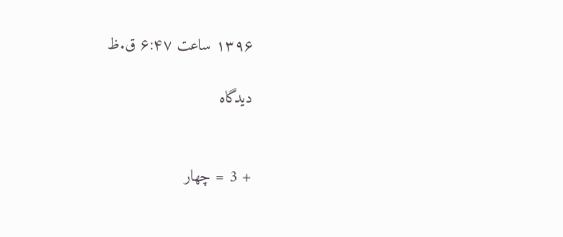۱۳۹۶ ساعت ۶:۴۷ ق.ظ

دیدگاه


+ 3 = چهار